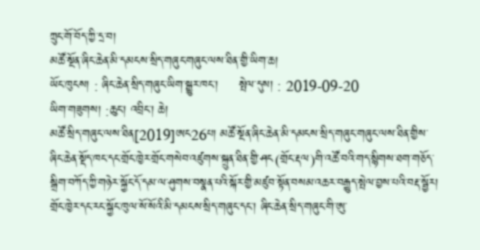ཀྲུང་གོ་བོད་ཀྱི་དྲ་བ།
མཚོ་སྔོན་ཞིང་ཆེན་མི་དམངས་སྲིད་གཞུང་གཞུང་ལས་ཐིན་གྱི་ཡིག་ཆ།
ཡོང་ཁུངས། : ཞིང་ཆེན་སྲིད་གཞུང་ཡིག་སྒྱུར་ཁང་།     སྤེལ་དུས། : 2019-09-20
ཡིག་གཟུགས། :ཆུང་། འབྲིང་། ཆེ།
མཚོ་སྲིད་གཞུང་ལས་ཐིན[2019]ཨང26པ། མཚོ་སྔོན་ཞིང་ཆེན་མི་དམངས་སྲིད་གཞུང་གཞུང་ལས་ཐིན་གྱིས་ཞིང་ཆེན་སྡོད་ཁང་དང་གྲོང་ཁྱེར་གྲོང་གསེབ་འཛུགས་སྐྲུན་ཐིན་གྱི་ཤང(གྲོང་རྡལ)གི་འཚོ་བའི་གད་སྙིགས་ཐག་གཅོད་སྒྲིག་བཀོད་ཀྱི་གཉེར་སྐྱོང་དོ་དམ་ལ་ཤུགས་བསྣན་པའི་སྐོར་གྱི་མཛུབ་སྟོན་བསམ་འཆར་བརྒྱུད་སྤེལ་བྱས་པའི་བརྡ་སྦྱོར།
གྲོང་ཁྱེར་དང་རང་སྐྱོང་ཁུལ་སོ་སོའི་མི་དམངས་སྲིད་གཞུང་དང་། ཞིང་ཆེན་སྲིད་གཞུང་གི་ཨུ་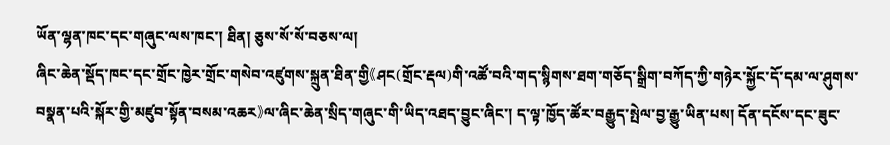ཡོན་ལྷན་ཁང་དང་གཞུང་ལས་ཁང་། ཐིན། ཅུས་སོ་སོ་བཅས་ལ།
ཞིང་ཆེན་སྡོད་ཁང་དང་གྲོང་ཁྱེར་གྲོང་གསེབ་འཛུགས་སྐྲུན་ཐིན་གྱི《ཤང(གྲོང་རྡལ)གི་འཚོ་བའི་གད་སྙིགས་ཐག་གཅོད་སྒྲིག་བཀོད་ཀྱི་གཉེར་སྐྱོང་དོ་དམ་ལ་ཤུགས་བསྣན་པའི་སྐོར་གྱི་མཛུབ་སྟོན་བསམ་འཆར》ལ་ཞིང་ཆེན་སྲིད་གཞུང་གི་ཡིད་འཐད་བྱུང་ཞིང་། ད་ལྟ་ཁྱོད་ཚོར་བརྒྱུད་སྤེལ་བྱ་རྒྱུ་ཡིན་པས། དོན་དངོས་དང་ཟུང་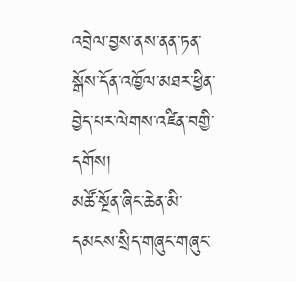འབྲེལ་བྱས་ནས་ནན་ཏན་སྒོས་དོན་འཁྱོལ་མཐར་ཕྱིན་བྱེད་པར་ལེགས་འཛིན་བགྱི་དགོས།
མཚོ་སྔོན་ཞིང་ཆེན་མི་དམངས་སྲིད་གཞུང་གཞུང་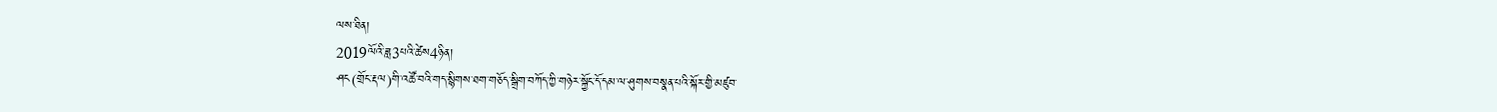ལས་ཐིན།
2019ལོའི་ཟླ3པའི་ཚེས4ཉིན།
ཤང(གྲོང་རྡལ)གི་འཚོ་བའི་གད་སྙིགས་ཐག་གཅོད་སྒྲིག་བཀོད་ཀྱི་གཉེར་སྐྱོང་དོ་དམ་ལ་ཤུགས་བསྣན་པའི་སྐོར་གྱི་མཛུབ་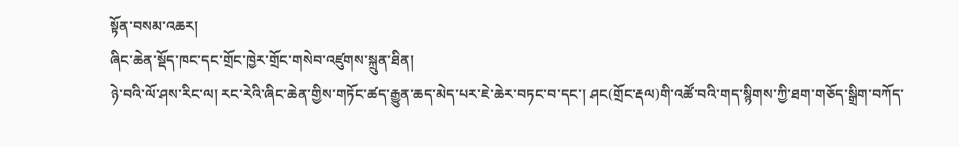སྟོན་བསམ་འཆར།
ཞིང་ཆེན་སྡོད་ཁང་དང་གྲོང་ཁྱེར་གྲོང་གསེབ་འཛུགས་སྐྲུན་ཐིན།
ཉེ་བའི་ལོ་ཤས་རིང་ལ། རང་རེའི་ཞིང་ཆེན་གྱིས་གཏོང་ཚད་རྒྱུན་ཆད་མེད་པར་ཇེ་ཆེར་བཏང་བ་དང་། ཤང(གྲོང་རྡལ)གི་འཚོ་བའི་གད་སྙིགས་ཀྱི་ཐག་གཅོད་སྒྲིག་བཀོད་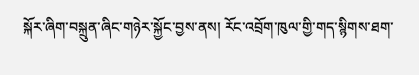སྐོར་ཞིག་བསྐྲུན་ཞིང་གཉེར་སྐྱོང་བྱས་ནས། རོང་འབྲོག་ཁུལ་གྱི་གད་སྙིགས་ཐག་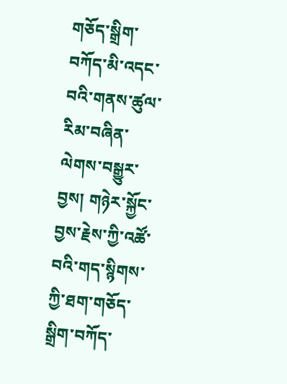གཅོད་སྒྲིག་བཀོད་མི་འདང་བའི་གནས་ཚུལ་རིམ་བཞིན་ལེགས་བསྒྱུར་བྱས། གཉེར་སྐྱོང་བྱས་རྗེས་ཀྱི་འཚོ་བའི་གད་སྙིགས་ཀྱི་ཐག་གཅོད་སྒྲིག་བཀོད་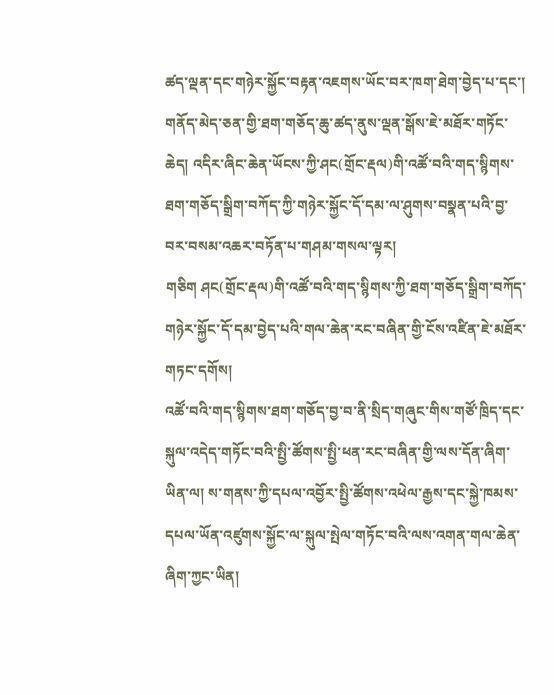ཚད་ལྡན་དང་གཉེར་སྐྱོང་བརྟན་འཇགས་ཡོང་བར་ཁག་ཐེག་བྱེད་པ་དང་། གནོད་མེད་ཅན་གྱི་ཐག་གཅོད་ཆུ་ཚད་ནུས་ལྡན་སྒོས་ཇེ་མཐོར་གཏོང་ཆེད། འདིར་ཞིང་ཆེན་ཡོངས་ཀྱི་ཤང(གྲོང་རྡལ)གི་འཚོ་བའི་གད་སྙིགས་ཐག་གཅོད་སྒྲིག་བཀོད་ཀྱི་གཉེར་སྐྱོང་དོ་དམ་ལ་ཤུགས་བསྣན་པའི་བྱ་བར་བསམ་འཆར་བཏོན་པ་གཤམ་གསལ་ལྟར།
གཅིག ཤང(གྲོང་རྡལ)གི་འཚོ་བའི་གད་སྙིགས་ཀྱི་ཐག་གཅོད་སྒྲིག་བཀོད་གཉེར་སྐྱོང་དོ་དམ་བྱེད་པའི་གལ་ཆེན་རང་བཞིན་གྱི་ངོས་འཛིན་ཇེ་མཐོར་གཏང་དགོས།
འཚོ་བའི་གད་སྙིགས་ཐག་གཅོད་བྱ་བ་ནི་སྲིད་གཞུང་གིས་གཙོ་ཁྲིད་དང་སྐུལ་འདེད་གཏོང་བའི་སྤྱི་ཚོགས་སྤྱི་ཕན་རང་བཞིན་གྱི་ལས་དོན་ཞིག་ཡིན་ལ། ས་གནས་ཀྱི་དཔལ་འབྱོར་སྤྱི་ཚོགས་འཕེལ་རྒྱས་དང་སྐྱེ་ཁམས་དཔལ་ཡོན་འཛུགས་སྐྱོང་ལ་སྐུལ་སྤེལ་གཏོང་བའི་ལས་འགན་གལ་ཆེན་ཞིག་ཀྱང་ཡིན།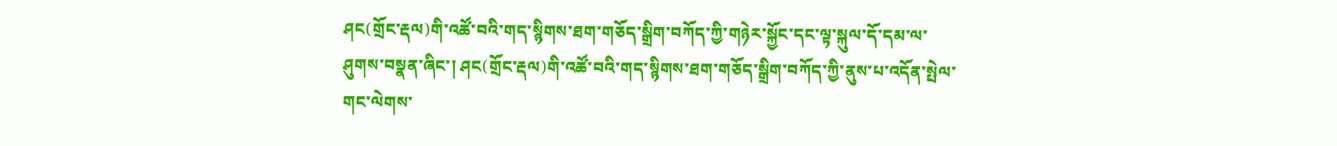ཤང(གྲོང་རྡལ)གི་འཚོ་བའི་གད་སྙིགས་ཐག་གཅོད་སྒྲིག་བཀོད་ཀྱི་གཉེར་སྐྱོང་དང་ལྟ་སྐུལ་དོ་དམ་ལ་ཤུགས་བསྣན་ཞིང་། ཤང(གྲོང་རྡལ)གི་འཚོ་བའི་གད་སྙིགས་ཐག་གཅོད་སྒྲིག་བཀོད་ཀྱི་ནུས་པ་འདོན་སྤེལ་གང་ལེགས་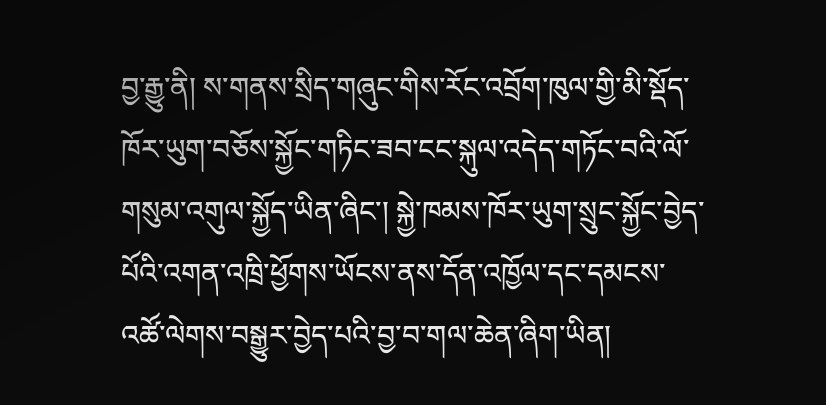བྱ་རྒྱུ་ནི། ས་གནས་སྲིད་གཞུང་གིས་རོང་འབྲོག་ཁུལ་གྱི་མི་སྡོད་ཁོར་ཡུག་བཅོས་སྐྱོང་གཏིང་ཟབ་ངང་སྐུལ་འདེད་གཏོང་བའི་ལོ་གསུམ་འགུལ་སྐྱོད་ཡིན་ཞིང་། སྐྱེ་ཁམས་ཁོར་ཡུག་སྲུང་སྐྱོང་བྱེད་པོའི་འགན་འཁྲི་ཕྱོགས་ཡོངས་ནས་དོན་འཁྱོལ་དང་དམངས་འཚོ་ལེགས་བསྒྱུར་བྱེད་པའི་བྱ་བ་གལ་ཆེན་ཞིག་ཡིན།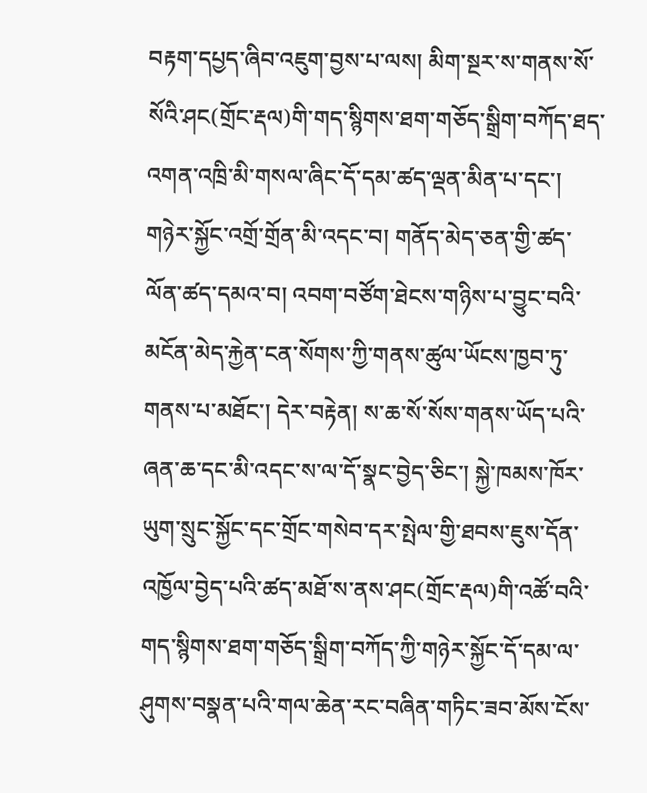བརྟག་དཔྱད་ཞིབ་འཇུག་བྱས་པ་ལས། མིག་སྔར་ས་གནས་སོ་སོའི་ཤང(གྲོང་རྡལ)གི་གད་སྙིགས་ཐག་གཅོད་སྒྲིག་བཀོད་ཐད་འགན་འཁྲི་མི་གསལ་ཞིང་དོ་དམ་ཚད་ལྡན་མིན་པ་དང་། གཉེར་སྐྱོང་འགྲོ་གྲོན་མི་འདང་བ། གནོད་མེད་ཅན་གྱི་ཚད་ལོན་ཚད་དམའ་བ། འབག་བཙོག་ཐེངས་གཉིས་པ་བྱུང་བའི་མངོན་མེད་རྐྱེན་ངན་སོགས་ཀྱི་གནས་ཚུལ་ཡོངས་ཁྱབ་ཏུ་གནས་པ་མཐོང་། དེར་བརྟེན། ས་ཆ་སོ་སོས་གནས་ཡོད་པའི་ཞན་ཆ་དང་མི་འདང་ས་ལ་དོ་སྣང་བྱེད་ཅིང་། སྐྱེ་ཁམས་ཁོར་ཡུག་སྲུང་སྐྱོང་དང་གྲོང་གསེབ་དར་སྤེལ་གྱི་ཐབས་ཇུས་དོན་འཁྱོལ་བྱེད་པའི་ཚད་མཐོ་ས་ནས་ཤང(གྲོང་རྡལ)གི་འཚོ་བའི་གད་སྙིགས་ཐག་གཅོད་སྒྲིག་བཀོད་ཀྱི་གཉེར་སྐྱོང་དོ་དམ་ལ་ཤུགས་བསྣན་པའི་གལ་ཆེན་རང་བཞིན་གཏིང་ཟབ་མོས་ངོས་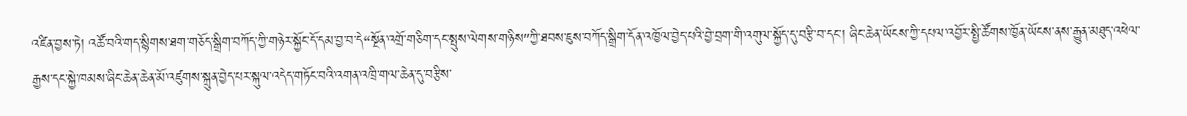འཛིན་བྱས་ཏེ། འཚོ་བའི་གད་སྙིགས་ཐག་གཅོད་སྒྲིག་བཀོད་ཀྱི་གཉེར་སྐྱོང་དོ་དམ་བྱ་བ་དེ“སྔོན་འགྲོ་གཅིག་དང་སྤུས་ལེགས་གཉིསˮཀྱི་ཐབས་ཇུས་བཀོད་སྒྲིག་དོན་འཁྱོལ་བྱེད་པའི་བྱེ་བྲག་གི་འགུལ་སྐྱོད་དུ་བརྩི་བ་དང་། ཞིང་ཆེན་ཡོངས་ཀྱི་དཔལ་འབྱོར་སྤྱི་ཚོགས་ཁྱོན་ཡོངས་ནས་རྒྱུན་མཐུད་འཕེལ་རྒྱས་དང་སྐྱེ་ཁམས་ཞིང་ཆེན་ཆེན་མོ་འཛུགས་སྐྲུན་བྱེད་པར་སྐུལ་འདེད་གཏོང་བའི་འགན་འཁྲི་གལ་ཆེན་དུ་བརྩིས་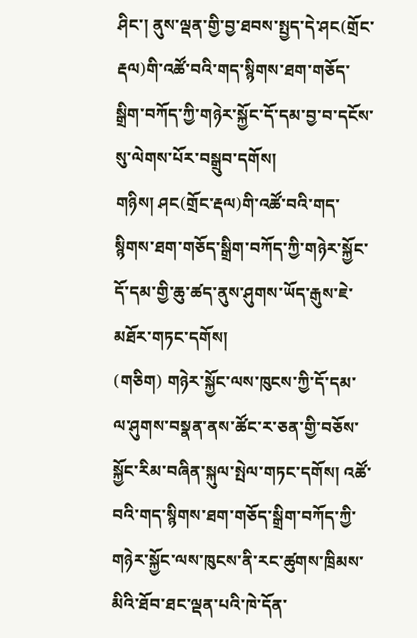ཤིང་། ནུས་ལྡན་གྱི་བྱ་ཐབས་སྤྱད་དེ་ཤང(གྲོང་རྡལ)གི་འཚོ་བའི་གད་སྙིགས་ཐག་གཅོད་སྒྲིག་བཀོད་ཀྱི་གཉེར་སྐྱོང་དོ་དམ་བྱ་བ་དངོས་སུ་ལེགས་པོར་བསྒྲུབ་དགོས།
གཉིས། ཤང(གྲོང་རྡལ)གི་འཚོ་བའི་གད་སྙིགས་ཐག་གཅོད་སྒྲིག་བཀོད་ཀྱི་གཉེར་སྐྱོང་དོ་དམ་གྱི་ཆུ་ཚད་ནུས་ཤུགས་ཡོད་རྒུས་ཇེ་མཐོར་གཏང་དགོས།
(གཅིག) གཉེར་སྐྱོང་ལས་ཁུངས་ཀྱི་དོ་དམ་ལ་ཤུགས་བསྣན་ནས་ཚོང་ར་ཅན་གྱི་བཅོས་སྐྱོང་རིམ་བཞིན་སྐུལ་སྤེལ་གཏང་དགོས། འཚོ་བའི་གད་སྙིགས་ཐག་གཅོད་སྒྲིག་བཀོད་ཀྱི་གཉེར་སྐྱོང་ལས་ཁུངས་ནི་རང་ཚུགས་ཁྲིམས་མིའི་ཐོབ་ཐང་ལྡན་པའི་ཁེ་དོན་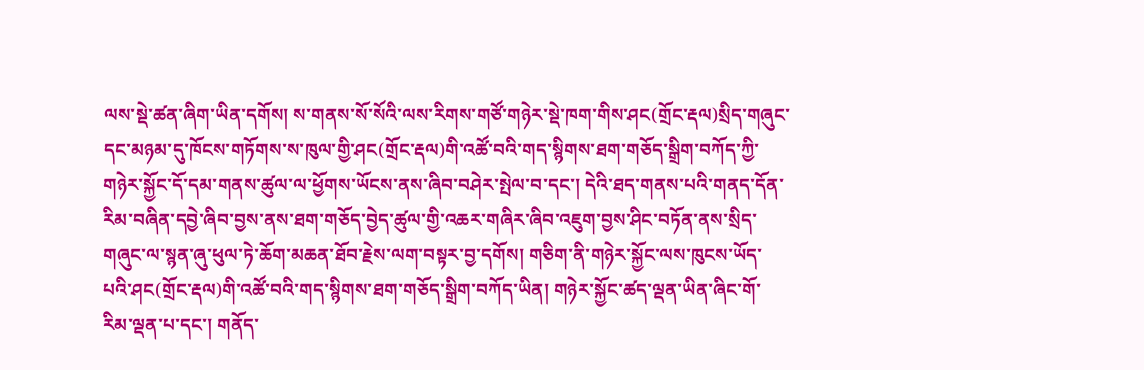ལས་སྡེ་ཚན་ཞིག་ཡིན་དགོས། ས་གནས་སོ་སོའི་ལས་རིགས་གཙོ་གཉེར་སྡེ་ཁག་གིས་ཤང(གྲོང་རྡལ)སྲིད་གཞུང་དང་མཉམ་དུ་ཁོངས་གཏོགས་ས་ཁུལ་གྱི་ཤང(གྲོང་རྡལ)གི་འཚོ་བའི་གད་སྙིགས་ཐག་གཅོད་སྒྲིག་བཀོད་ཀྱི་གཉེར་སྐྱོང་དོ་དམ་གནས་ཚུལ་ལ་ཕྱོགས་ཡོངས་ནས་ཞིབ་བཤེར་སྤེལ་བ་དང་། དེའི་ཐད་གནས་པའི་གནད་དོན་རིམ་བཞིན་དབྱེ་ཞིབ་བྱས་ནས་ཐག་གཅོད་བྱེད་ཚུལ་གྱི་འཆར་གཞིར་ཞིབ་འཇུག་བྱས་ཤིང་བཏོན་ནས་སྲིད་གཞུང་ལ་སྙན་ཞུ་ཕུལ་ཏེ་ཆོག་མཆན་ཐོབ་རྗེས་ལག་བསྟར་བྱ་དགོས། གཅིག་ནི་གཉེར་སྐྱོང་ལས་ཁུངས་ཡོད་པའི་ཤང(གྲོང་རྡལ)གི་འཚོ་བའི་གད་སྙིགས་ཐག་གཅོད་སྒྲིག་བཀོད་ཡིན། གཉེར་སྐྱོང་ཚད་ལྡན་ཡིན་ཞིང་གོ་རིམ་ལྡན་པ་དང་། གནོད་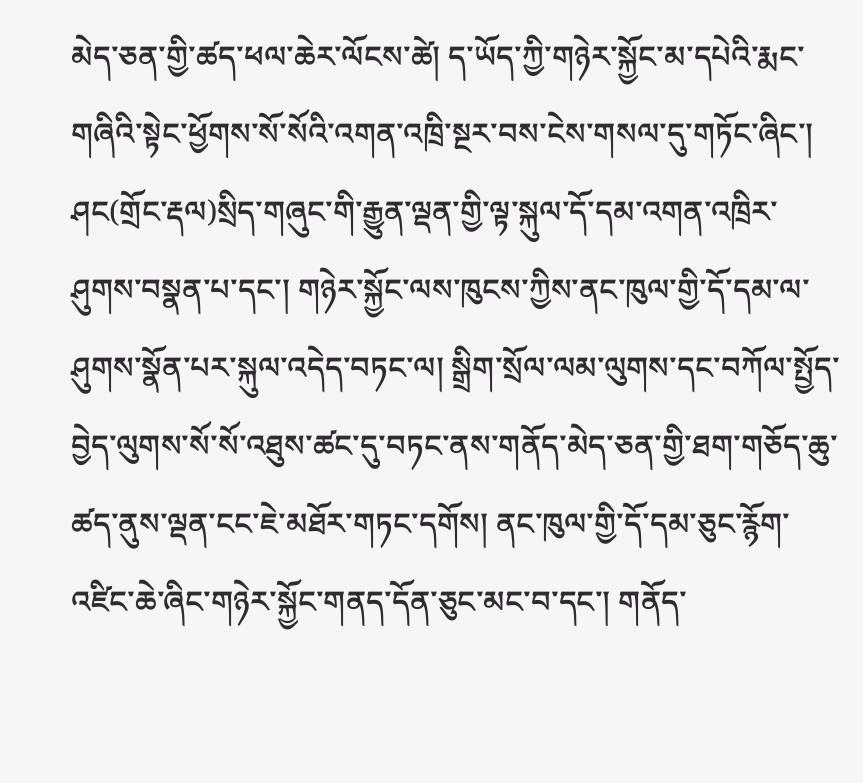མེད་ཅན་གྱི་ཚད་ཕལ་ཆེར་ལོངས་ཚེ། ད་ཡོད་ཀྱི་གཉེར་སྐྱོང་མ་དཔེའི་རྨང་གཞིའི་སྟེང་ཕྱོགས་སོ་སོའི་འགན་འཁྲི་སྔར་བས་ངེས་གསལ་དུ་གཏོང་ཞིང་། ཤང(གྲོང་རྡལ)སྲིད་གཞུང་གི་རྒྱུན་ལྡན་གྱི་ལྟ་སྐུལ་དོ་དམ་འགན་འཁྲིར་ཤུགས་བསྣན་པ་དང་། གཉེར་སྐྱོང་ལས་ཁུངས་ཀྱིས་ནང་ཁུལ་གྱི་དོ་དམ་ལ་ཤུགས་སྣོན་པར་སྐུལ་འདེད་བཏང་ལ། སྒྲིག་སྲོལ་ལམ་ལུགས་དང་བཀོལ་སྤྱོད་བྱེད་ལུགས་སོ་སོ་འཐུས་ཚང་དུ་བཏང་ནས་གནོད་མེད་ཅན་གྱི་ཐག་གཅོད་ཆུ་ཚད་ནུས་ལྡན་ངང་ཇེ་མཐོར་གཏང་དགོས། ནང་ཁུལ་གྱི་དོ་དམ་ཅུང་རྙོག་འཛིང་ཆེ་ཞིང་གཉེར་སྐྱོང་གནད་དོན་ཅུང་མང་བ་དང་། གནོད་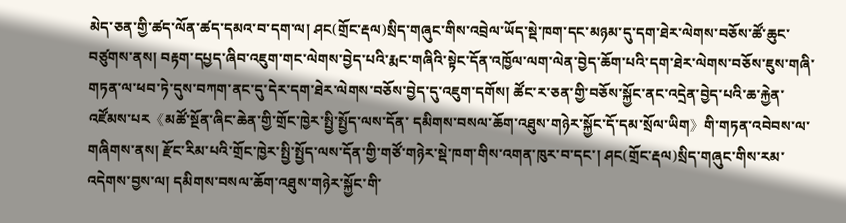མེད་ཅན་གྱི་ཚད་ལོན་ཚད་དམའ་བ་དག་ལ། ཤང(གྲོང་རྡལ)སྲིད་གཞུང་གིས་འབྲེལ་ཡོད་སྡེ་ཁག་དང་མཉམ་དུ་དག་ཐེར་ལེགས་བཅོས་ཚོ་ཆུང་བཙུགས་ནས། བརྟག་དཔྱད་ཞིབ་འཇུག་གང་ལེགས་བྱེད་པའི་རྨང་གཞིའི་སྟེང་དོན་འཁྱོལ་ལག་ལེན་བྱེད་ཆོག་པའི་དག་ཐེར་ལེགས་བཅོས་ཇུས་གཞི་གཏན་ལ་ཕབ་ཏེ་དུས་བཀག་ནང་དུ་དེར་དག་ཐེར་ལེགས་བཅོས་བྱེད་དུ་འཇུག་དགོས། ཚོང་ར་ཅན་གྱི་བཅོས་སྐྱོང་ནང་འདྲེན་བྱེད་པའི་ཆ་རྐྱེན་འཛོམས་པར《མཚོ་སྔོན་ཞིང་ཆེན་གྱི་གྲོང་ཁྱེར་སྤྱི་སྤྱོད་ལས་དོན་ དམིགས་བསལ་ཆོག་འཐུས་གཉེར་སྐྱོང་དོ་དམ་སྲོལ་ཡིག》གི་གཏན་འབེབས་ལ་གཞིགས་ནས། རྫོང་རིམ་པའི་གྲོང་ཁྱེར་སྤྱི་སྤྱོད་ལས་དོན་གྱི་གཙོ་གཉེར་སྡེ་ཁག་གིས་འགན་ཁུར་བ་དང་། ཤང(གྲོང་རྡལ)སྲིད་གཞུང་གིས་རམ་འདེགས་བྱས་ལ། དམིགས་བསལ་ཆོག་འཐུས་གཉེར་སྐྱོང་གི་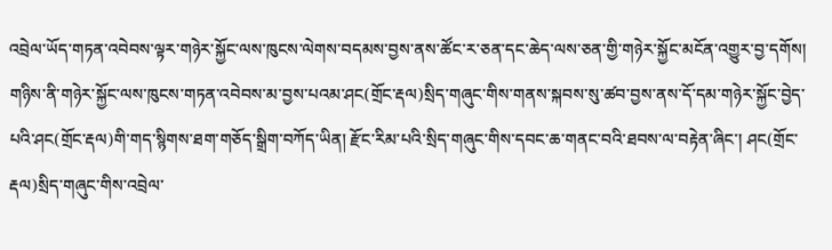འབྲེལ་ཡོད་གཏན་འབེབས་ལྟར་གཉེར་སྐྱོང་ལས་ཁུངས་ལེགས་བདམས་བྱས་ནས་ཚོང་ར་ཅན་དང་ཆེད་ལས་ཅན་གྱི་གཉེར་སྐྱོང་མངོན་འགྱུར་བྱ་དགོས། གཉིས་ནི་གཉེར་སྐྱོང་ལས་ཁུངས་གཏན་འབེབས་མ་བྱས་པའམ་ཤང(གྲོང་རྡལ)སྲིད་གཞུང་གིས་གནས་སྐབས་སུ་ཚབ་བྱས་ནས་དོ་དམ་གཉེར་སྐྱོང་བྱེད་པའི་ཤང(གྲོང་རྡལ)གི་གད་སྙིགས་ཐག་གཅོད་སྒྲིག་བཀོད་ཡིན། རྫོང་རིམ་པའི་སྲིད་གཞུང་གིས་དབང་ཆ་གནང་བའི་ཐབས་ལ་བརྟེན་ཞིང་། ཤང(གྲོང་རྡལ)སྲིད་གཞུང་གིས་འབྲེལ་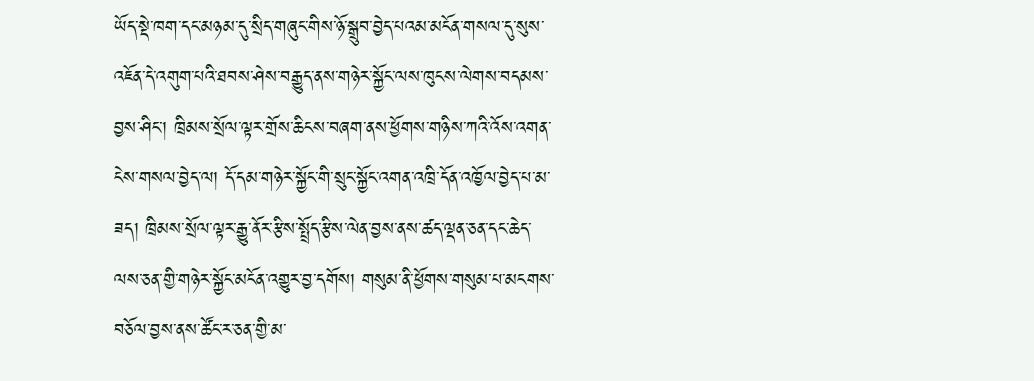ཡོད་སྡེ་ཁག་དང་མཉམ་དུ་སྲིད་གཞུང་གིས་ཉོ་སྒྲུབ་བྱེད་པའམ་མངོན་གསལ་དུ་སུས་འཇོན་དེ་འགུག་པའི་ཐབས་ཤེས་བརྒྱུད་ནས་གཉེར་སྐྱོང་ལས་ཁུངས་ལེགས་བདམས་བྱས་ཤིང་། ཁྲིམས་སྲོལ་ལྟར་གྲོས་ཆིངས་བཞག་ནས་ཕྱོགས་གཉིས་ཀའི་འོས་འགན་ངེས་གསལ་བྱེད་ལ། དོ་དམ་གཉེར་སྐྱོང་གི་སྲུང་སྐྱོང་འགན་འཁྲི་དོན་འཁྱོལ་བྱེད་པ་མ་ཟད། ཁྲིམས་སྲོལ་ལྟར་རྒྱུ་ནོར་རྩིས་སྤྲོད་རྩིས་ལེན་བྱས་ནས་ཚད་ལྡན་ཅན་དང་ཆེད་ལས་ཅན་གྱི་གཉེར་སྐྱོང་མངོན་འགྱུར་བྱ་དགོས། གསུམ་ནི་ཕྱོགས་གསུམ་པ་མངགས་བཅོལ་བྱས་ནས་ཚོང་ར་ཅན་གྱི་མ་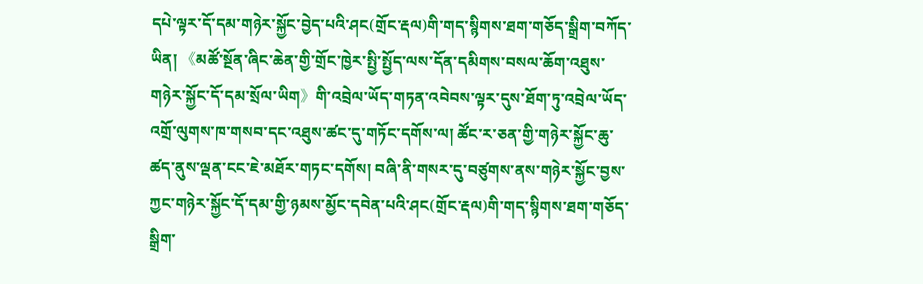དཔེ་ལྟར་དོ་དམ་གཉེར་སྐྱོང་བྱེད་པའི་ཤང(གྲོང་རྡལ)གི་གད་སྙིགས་ཐག་གཅོད་སྒྲིག་བཀོད་ཡིན། 《མཚོ་སྔོན་ཞིང་ཆེན་གྱི་གྲོང་ཁྱེར་སྤྱི་སྤྱོད་ལས་དོན་དམིགས་བསལ་ཆོག་འཐུས་གཉེར་སྐྱོང་དོ་དམ་སྲོལ་ཡིག》གི་འབྲེལ་ཡོད་གཏན་འབེབས་ལྟར་དུས་ཐོག་ཏུ་འབྲེལ་ཡོད་འགྲོ་ལུགས་ཁ་གསབ་དང་འཐུས་ཚང་དུ་གཏོང་དགོས་ལ། ཚོང་ར་ཅན་གྱི་གཉེར་སྐྱོང་ཆུ་ཚད་ནུས་ལྡན་ངང་ཇེ་མཐོར་གཏང་དགོས། བཞི་ནི་གསར་དུ་བཙུགས་ནས་གཉེར་སྐྱོང་བྱས་ཀྱང་གཉེར་སྐྱོང་དོ་དམ་གྱི་ཉམས་མྱོང་དབེན་པའི་ཤང(གྲོང་རྡལ)གི་གད་སྙིགས་ཐག་གཅོད་སྒྲིག་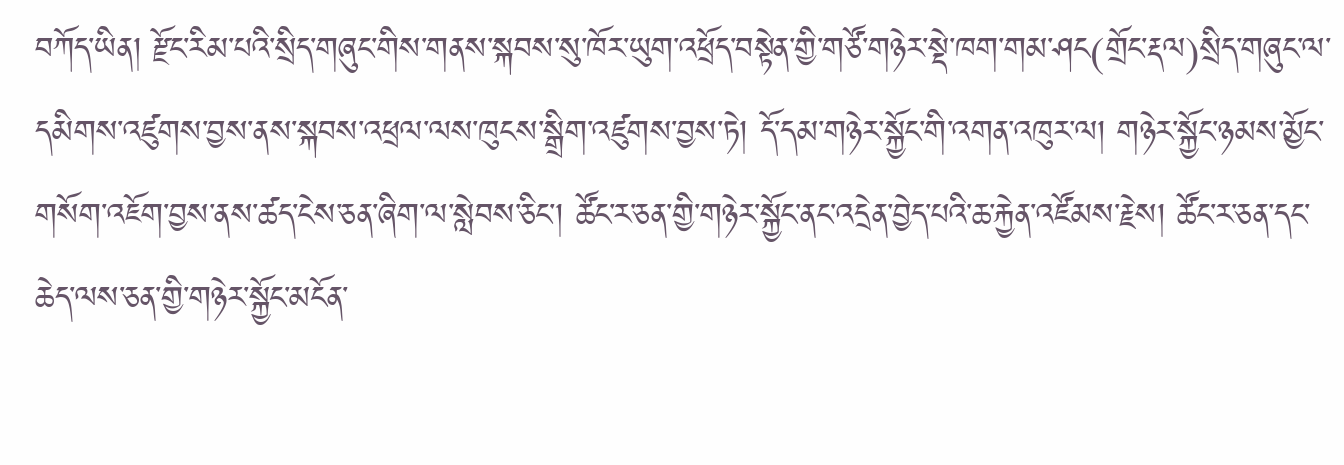བཀོད་ཡིན། རྫོང་རིམ་པའི་སྲིད་གཞུང་གིས་གནས་སྐབས་སུ་ཁོར་ཡུག་འཕྲོད་བསྟེན་གྱི་གཙོ་གཉེར་སྡེ་ཁག་གམ་ཤང(གྲོང་རྡལ)སྲིད་གཞུང་ལ་དམིགས་འཛུགས་བྱས་ནས་སྐབས་འཕྲལ་ལས་ཁུངས་སྒྲིག་འཛུགས་བྱས་ཏེ། དོ་དམ་གཉེར་སྐྱོང་གི་འགན་འཁུར་ལ། གཉེར་སྐྱོང་ཉམས་མྱོང་གསོག་འཇོག་བྱས་ནས་ཚད་ངེས་ཅན་ཞིག་ལ་སླེབས་ཅིང་། ཚོང་ར་ཅན་གྱི་གཉེར་སྐྱོང་ནང་འདྲེན་བྱེད་པའི་ཆ་རྐྱེན་འཛོམས་རྗེས། ཚོང་ར་ཅན་དང་ཆེད་ལས་ཅན་གྱི་གཉེར་སྐྱོང་མངོན་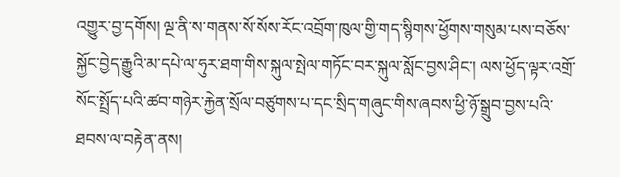འགྱུར་བྱ་དགོས། ལྔ་ནི་ས་གནས་སོ་སོས་རོང་འབྲོག་ཁུལ་གྱི་གད་སྙིགས་ཕྱོགས་གསུམ་པས་བཅོས་སྐྱོང་བྱེད་རྒྱུའི་མ་དཔེ་ལ་ཧུར་ཐག་གིས་སྐུལ་སྤེལ་གཏོང་བར་སྐུལ་སློང་བྱས་ཤིང་། ལས་ཕྱོད་ལྟར་འགྲོ་སོང་སྤྲོད་པའི་ཚབ་གཉེར་རྐྱེན་སྲོལ་བཙུགས་པ་དང་སྲིད་གཞུང་གིས་ཞབས་ཕྱི་ཉོ་སྒྲུབ་བྱས་པའི་ཐབས་ལ་བརྟེན་ནས།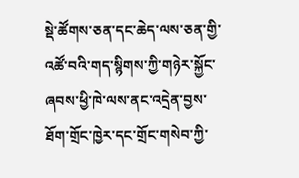སྡེ་ཚོགས་ཅན་དང་ཆེད་ལས་ཅན་གྱི་འཚོ་བའི་གད་སྙིགས་ཀྱི་གཉེར་སྐྱོང་ཞབས་ཕྱི་ཁེ་ལས་ནང་འདྲེན་བྱས་ཐོག་གྲོང་ཁྱེར་དང་གྲོང་གསེབ་ཀྱི་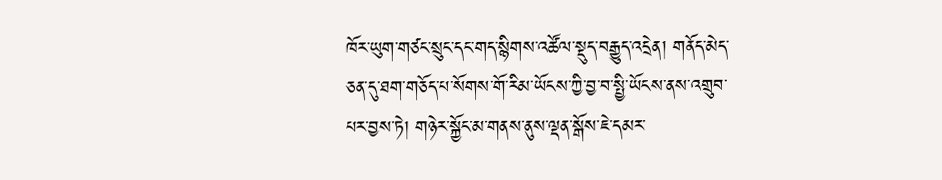ཁོར་ཡུག་གཙང་སྲུང་དང་གད་སྙིགས་འཚོལ་སྡུད་བརྒྱུད་འདྲེན། གནོད་མེད་ཅན་དུ་ཐག་གཅོད་པ་སོགས་གོ་རིམ་ཡོངས་ཀྱི་བྱ་བ་སྤྱི་ཡོངས་ནས་འགྲུབ་པར་བྱས་ཏེ། གཉེར་སྐྱོང་མ་གནས་ནུས་ལྡན་སྒོས་ཇེ་དམར་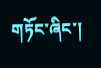གཏོང་ཞིང་།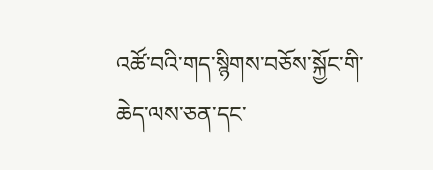འཚོ་བའི་གད་སྙིགས་བཅོས་སྐྱོང་གི་ཆེད་ལས་ཅན་དང་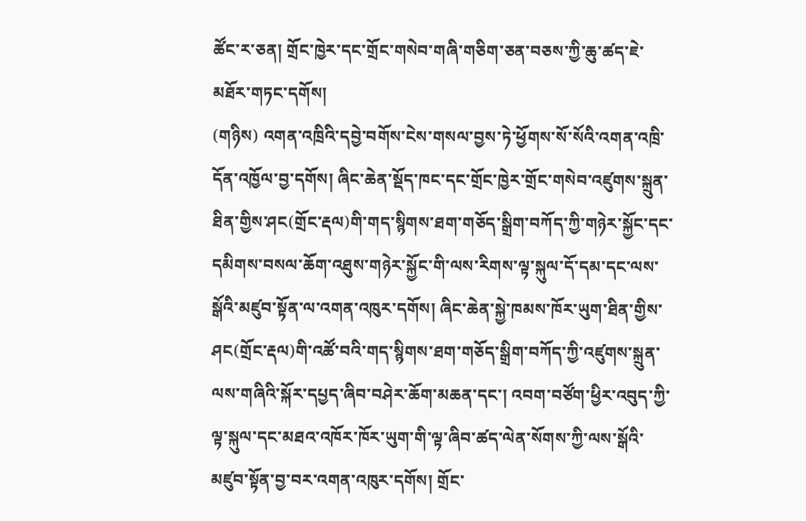ཚོང་ར་ཅན། གྲོང་ཁྱེར་དང་གྲོང་གསེབ་གཞི་གཅིག་ཅན་བཅས་ཀྱི་ཆུ་ཚད་ཇེ་མཐོར་གཏང་དགོས།
(གཉིས) འགན་འཁྲིའི་དབྱེ་བགོས་ངེས་གསལ་བྱས་ཏེ་ཕྱོགས་སོ་སོའི་འགན་འཁྲི་དོན་འཁྱོལ་བྱ་དགོས། ཞིང་ཆེན་སྡོད་ཁང་དང་གྲོང་ཁྱེར་གྲོང་གསེབ་འཛུགས་སྐྲུན་ཐིན་གྱིས་ཤང(གྲོང་རྡལ)གི་གད་སྙིགས་ཐག་གཅོད་སྒྲིག་བཀོད་ཀྱི་གཉེར་སྐྱོང་དང་དམིགས་བསལ་ཆོག་འཐུས་གཉེར་སྐྱོང་གི་ལས་རིགས་ལྟ་སྐུལ་དོ་དམ་དང་ལས་སྒོའི་མཛུབ་སྟོན་ལ་འགན་འཁུར་དགོས། ཞིང་ཆེན་སྐྱེ་ཁམས་ཁོར་ཡུག་ཐིན་གྱིས་ཤང(གྲོང་རྡལ)གི་འཚོ་བའི་གད་སྙིགས་ཐག་གཅོད་སྒྲིག་བཀོད་ཀྱི་འཛུགས་སྐྲུན་ལས་གཞིའི་སྐོར་དཔྱད་ཞིབ་བཤེར་ཆོག་མཆན་དང་། འབག་བཙོག་ཕྱིར་འབུད་ཀྱི་ལྟ་སྐུལ་དང་མཐའ་འཁོར་ཁོར་ཡུག་གི་ལྟ་ཞིབ་ཚད་ལེན་སོགས་ཀྱི་ལས་སྒོའི་མཛུབ་སྟོན་བྱ་བར་འགན་འཁུར་དགོས། གྲོང་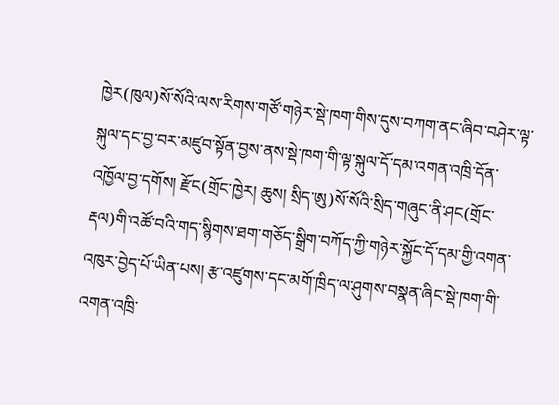ཁྱེར(ཁུལ)སོ་སོའི་ལས་རིགས་གཙོ་གཉེར་སྡེ་ཁག་གིས་དུས་བཀག་ནང་ཞིབ་བཤེར་ལྟ་སྐུལ་དང་བྱ་བར་མཛུབ་སྟོན་བྱས་ནས་སྡེ་ཁག་གི་ལྟ་སྐུལ་དོ་དམ་འགན་འཁྲི་དོན་འཁྱོལ་བྱ་དགོས། རྫོང(གྲོང་ཁྱེར། ཆུས། སྲིད་ཨུ)སོ་སོའི་སྲིད་གཞུང་ནི་ཤང(གྲོང་རྡལ)གི་འཚོ་བའི་གད་སྙིགས་ཐག་གཅོད་སྒྲིག་བཀོད་ཀྱི་གཉེར་སྐྱོང་དོ་དམ་གྱི་འགན་འཁུར་བྱེད་པོ་ཡིན་པས། རྩ་འཛུགས་དང་མགོ་ཁྲིད་ལ་ཤུགས་བསྣན་ཞིང་སྡེ་ཁག་གི་འགན་འཁྲི་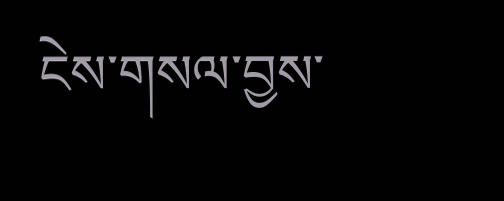ངེས་གསལ་བྱས་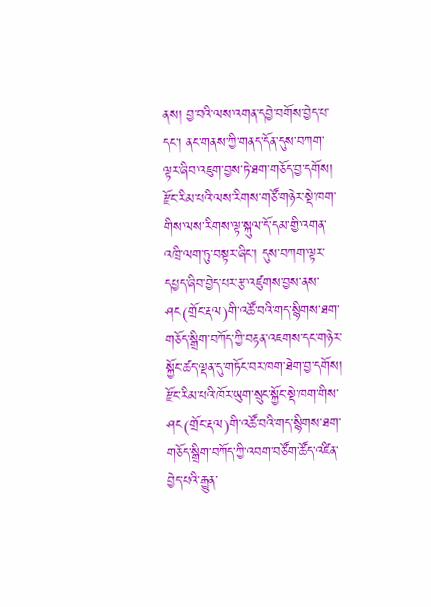ནས། བྱ་བའི་ལས་འགན་དབྱེ་བགོས་བྱེད་པ་དང་། ནང་གནས་ཀྱི་གནད་དོན་དུས་བཀག་ལྟར་ཞིབ་འཇུག་བྱས་ཏེ་ཐག་གཅོད་བྱ་དགོས། རྫོང་རིམ་པའི་ལས་རིགས་གཙོ་གཉེར་སྡེ་ཁག་གིས་ལས་རིགས་ལྟ་སྐུལ་དོ་དམ་གྱི་འགན་འཁྲི་ལག་ཏུ་བསྟར་ཞིང་། དུས་བཀག་ལྟར་དཔྱད་ཞིབ་བྱེད་པར་རྩ་འཛུགས་བྱས་ནས་ཤང(གྲོང་རྡལ)གི་འཚོ་བའི་གད་སྙིགས་ཐག་གཅོད་སྒྲིག་བཀོད་ཀྱི་བརྟན་འཇགས་དང་གཉེར་སྐྱོང་ཚད་ལྡན་དུ་གཏོང་བར་ཁག་ཐེག་བྱ་དགོས། རྫོང་རིམ་པའི་ཁོར་ཡུག་སྲུང་སྐྱོང་སྡེ་ཁག་གིས་ཤང(གྲོང་རྡལ)གི་འཚོ་བའི་གད་སྙིགས་ཐག་གཅོད་སྒྲིག་བཀོད་ཀྱི་འབག་བཙོག་ཚོད་འཛིན་བྱེད་པའི་རྒྱུན་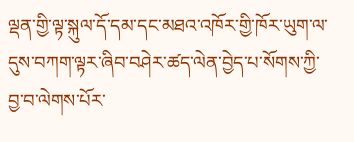ལྡན་གྱི་ལྟ་སྐུལ་དོ་དམ་དང་མཐའ་འཁོར་གྱི་ཁོར་ཡུག་ལ་དུས་བཀག་ལྟར་ཞིབ་བཤེར་ཚད་ལེན་བྱེད་པ་སོགས་ཀྱི་བྱ་བ་ལེགས་པོར་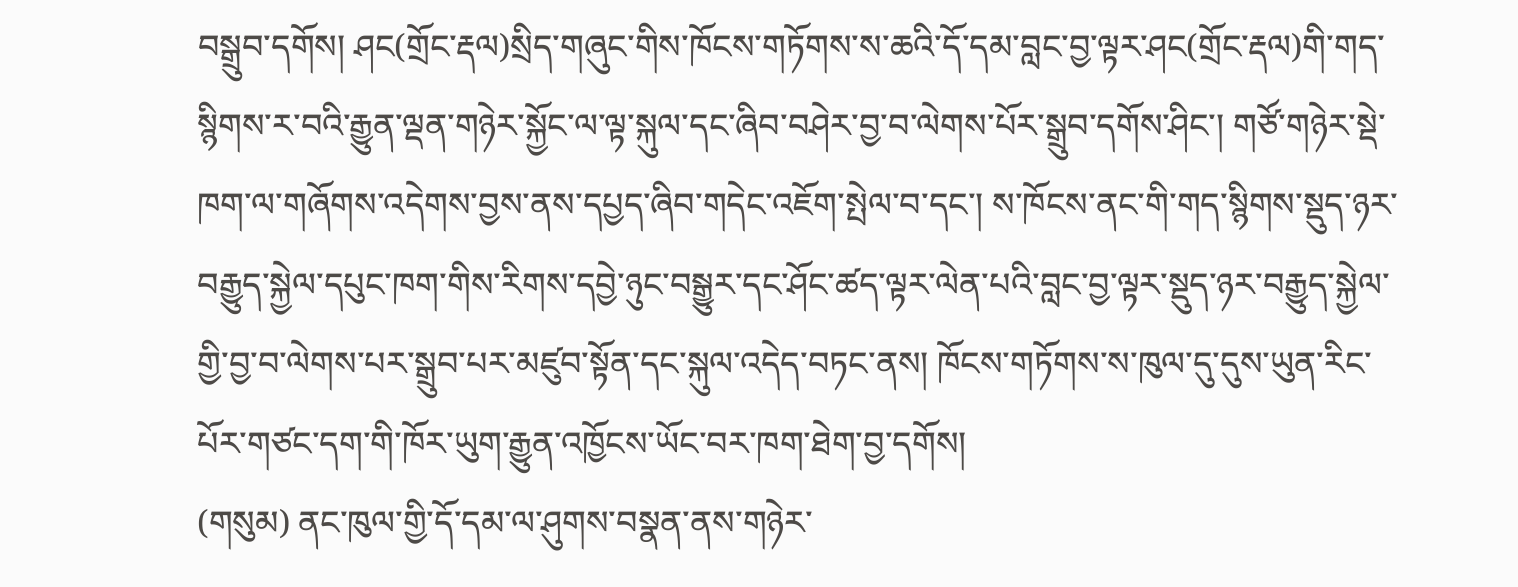བསྒྲུབ་དགོས། ཤང(གྲོང་རྡལ)སྲིད་གཞུང་གིས་ཁོངས་གཏོགས་ས་ཆའི་དོ་དམ་བླང་བྱ་ལྟར་ཤང(གྲོང་རྡལ)གི་གད་སྙིགས་ར་བའི་རྒྱུན་ལྡན་གཉེར་སྐྱོང་ལ་ལྟ་སྐུལ་དང་ཞིབ་བཤེར་བྱ་བ་ལེགས་པོར་སྒྲུབ་དགོས་ཤིང་། གཙོ་གཉེར་སྡེ་ཁག་ལ་གཞོགས་འདེགས་བྱས་ནས་དཔྱད་ཞིབ་གདེང་འཇོག་སྤེལ་བ་དང་། ས་ཁོངས་ནང་གི་གད་སྙིགས་སྡུད་ཉར་བརྒྱུད་སྐྱེལ་དཔུང་ཁག་གིས་རིགས་དབྱེ་ཉུང་བསྒྱུར་དང་ཤོང་ཚད་ལྟར་ལེན་པའི་བླང་བྱ་ལྟར་སྡུད་ཉར་བརྒྱུད་སྐྱེལ་གྱི་བྱ་བ་ལེགས་པར་སྒྲུབ་པར་མཛུབ་སྟོན་དང་སྐུལ་འདེད་བཏང་ནས། ཁོངས་གཏོགས་ས་ཁུལ་དུ་དུས་ཡུན་རིང་པོར་གཙང་དག་གི་ཁོར་ཡུག་རྒྱུན་འཁྱོངས་ཡོང་བར་ཁག་ཐེག་བྱ་དགོས།
(གསུམ) ནང་ཁུལ་གྱི་དོ་དམ་ལ་ཤུགས་བསྣན་ནས་གཉེར་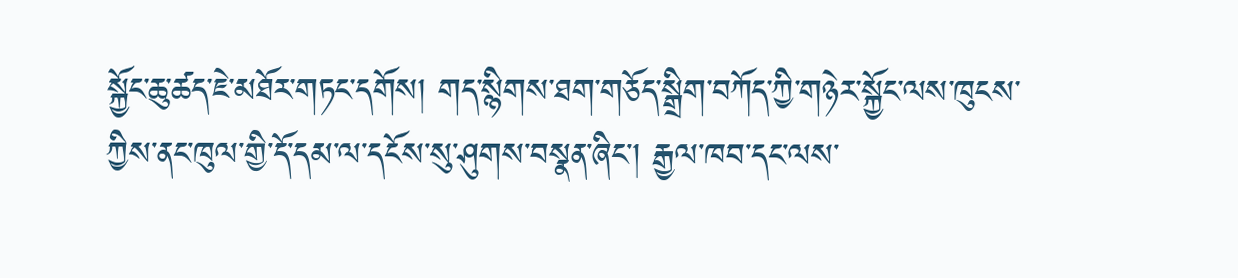སྐྱོང་ཆུ་ཚད་ཇེ་མཐོར་གཏང་དགོས། གད་སྙིགས་ཐག་གཅོད་སྒྲིག་བཀོད་ཀྱི་གཉེར་སྐྱོང་ལས་ཁུངས་ཀྱིས་ནང་ཁུལ་གྱི་དོ་དམ་ལ་དངོས་སུ་ཤུགས་བསྣན་ཞིང་། རྒྱལ་ཁབ་དང་ལས་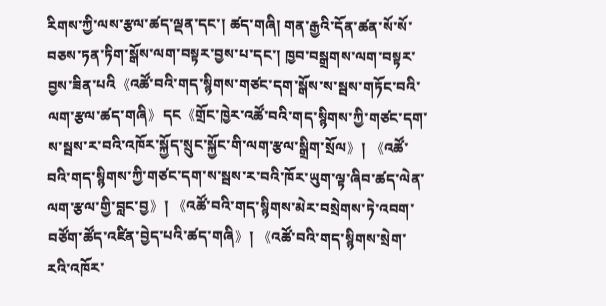རིགས་ཀྱི་ལས་རྩལ་ཚད་ལྡན་དང་། ཚད་གཞི། གན་རྒྱའི་དོན་ཚན་སོ་སོ་བཅས་ཏན་ཏིག་སྒོས་ལག་བསྟར་བྱས་པ་དང་། ཁྱབ་བསྒྲགས་ལག་བསྟར་བྱས་ཟིན་པའི《འཚོ་བའི་གད་སྙིགས་གཙང་དག་སྒོས་ས་སྦས་གཏོང་བའི་ལག་རྩལ་ཚད་གཞི》དང《གྲོང་ཁྱེར་འཚོ་བའི་གད་སྙིགས་ཀྱི་གཙང་དག་ས་སྦས་ར་བའི་འཁོར་སྐྱོད་སྲུང་སྐྱོང་གི་ལག་རྩལ་སྒྲིག་སྲོལ》། 《འཚོ་བའི་གད་སྙིགས་ཀྱི་གཙང་དག་ས་སྦས་ར་བའི་ཁོར་ཡུག་ལྟ་ཞིབ་ཚད་ལེན་ལག་རྩལ་གྱི་བླང་བྱ》། 《འཚོ་བའི་གད་སྙིགས་མེར་བསྲེགས་ཏེ་འབག་བཙོག་ཚོད་འཛིན་བྱེད་པའི་ཚད་གཞི》། 《འཚོ་བའི་གད་སྙིགས་སྲེག་རའི་འཁོར་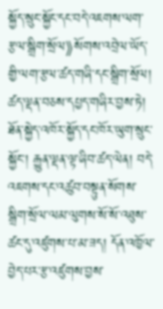སྐྱོད་སྲུང་སྐྱོང་དང་བདེ་འཇགས་ལག་རྩལ་སྒྲིག་སྲོལ》སོགས་འབྲེལ་ཡོད་གྱི་ལག་རྩལ་ཚད་གཞི་དང་སྒྲིག་སྲོལ། ཚད་ལྡན་བཅས་དཔྱད་གཞིར་བྱས་ཏེ། ཐོན་སྐྱེད་འཁོར་སྐྱོད་དང་ཁོར་ཡུག་སྲུང་སྐྱོང་། རྒྱུན་ལྡན་ལྟ་ཞིབ་ཚད་ལེན། བདེ་འཇགས་དང་འཚུབ་བསྟུན་སོགས་སྒྲིག་སྲོལ་ལམ་ལུགས་སོ་སོ་འཐུས་ཚང་དུ་འཛུགས་པ་མ་ཟད། དོན་འཁྱོལ་བྱེད་པར་རྩ་འཛུགས་བྱས་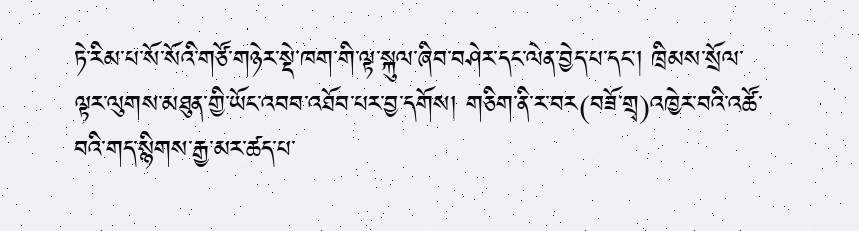ཏེ་རིམ་པ་སོ་སོའི་གཙོ་གཉེར་སྡེ་ཁག་གི་ལྟ་སྐུལ་ཞིབ་བཤེར་དང་ལེན་བྱེད་པ་དང་། ཁྲིམས་སྲོལ་ལྟར་ལུགས་མཐུན་གྱི་ཡོང་འབབ་འཐོབ་པར་བྱ་དགོས། གཅིག་ནི་ར་བར(བཟོ་གྲྭ)འཁྱེར་བའི་འཚོ་བའི་གད་སྙིགས་རྒྱ་མར་ཚད་པ་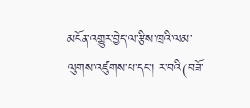མངོན་འགྱུར་བྱེད་ལ་རྩིས་ཁྲའི་ལམ་ལུགས་འཛུགས་པ་དང་། ར་བའི(བཟོ་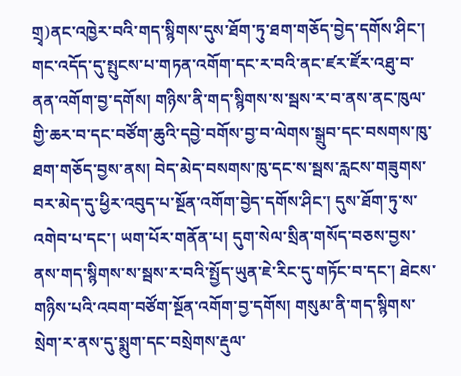གྲྭ)ནང་འཁྱེར་བའི་གད་སྙིགས་དུས་ཐོག་ཏུ་ཐག་གཅོད་བྱེད་དགོས་ཤིང་། གང་འདོད་དུ་སྤུངས་པ་གཏན་འགོག་དང་ར་བའི་ནང་ཛར་ཛོར་འཐུ་བ་ནན་འགོག་བྱ་དགོས། གཉིས་ནི་གད་སྙིགས་ས་སྦས་ར་བ་ནས་ནང་ཁུལ་གྱི་ཆར་བ་དང་བཙོག་ཆུའི་དབྱེ་བགོས་བྱ་བ་ལེགས་སྒྲུབ་དང་བསགས་ཁུ་ཐག་གཅོད་བྱས་ནས། བེད་མེད་བསགས་ཁུ་དང་ས་སྦས་རླངས་གཟུགས་བར་མེད་དུ་ཕྱིར་འབུད་པ་སྔོན་འགོག་བྱེད་དགོས་ཤིང་། དུས་ཐོག་ཏུ་ས་འགེབ་པ་དང་། ཡག་པོར་གནོན་པ། དུག་སེལ་སྲིན་གསོད་བཅས་བྱས་ནས་གད་སྙིགས་ས་སྦས་ར་བའི་སྤྱོད་ཡུན་ཇེ་རིང་དུ་གཏོང་བ་དང་། ཐེངས་གཉིས་པའི་འབག་བཙོག་སྔོན་འགོག་བྱ་དགོས། གསུམ་ནི་གད་སྙིགས་སྲེག་ར་ནས་དུ་སྨུག་དང་བསྲེགས་རྡུལ་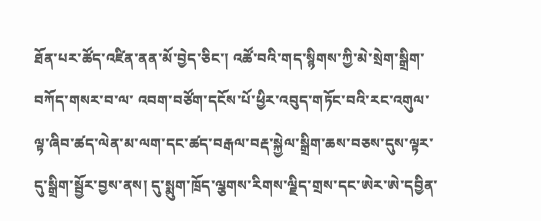ཐོན་པར་ཚོད་འཛིན་ནན་མོ་བྱེད་ཅིང་། འཚོ་བའི་གད་སྙིགས་ཀྱི་མེ་སྲེག་སྒྲིག་བཀོད་གསར་བ་ལ་ འབག་བཙོག་དངོས་པོ་ཕྱིར་འབུད་གཏོང་བའི་རང་འགུལ་ལྟ་ཞིབ་ཚད་ལེན་མ་ལག་དང་ཚད་བརྒལ་བརྡ་སྐྱེལ་སྒྲིག་ཆས་བཅས་དུས་ལྟར་དུ་སྒྲིག་སྦྱོར་བྱས་ནས། དུ་སྨུག་ཁྲོད་ལྕགས་རིགས་ལྗིད་གྲས་དང་ཨེར་ཨེ་དབྱིན་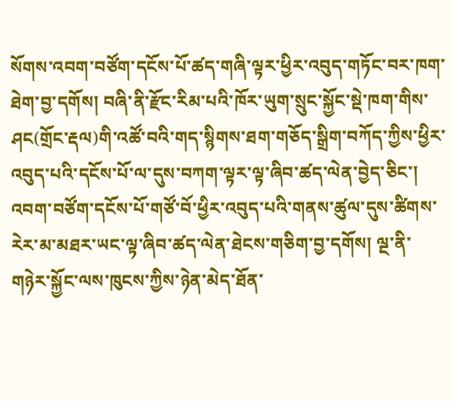སོགས་འབག་བཙོག་དངོས་པོ་ཚད་གཞི་ལྟར་ཕྱིར་འབུད་གཏོང་བར་ཁག་ཐེག་བྱ་དགོས། བཞི་ནི་རྫོང་རིམ་པའི་ཁོར་ཡུག་སྲུང་སྐྱོང་སྡེ་ཁག་གིས་ཤང(གྲོང་རྡལ)གི་འཚོ་བའི་གད་སྙིགས་ཐག་གཅོད་སྒྲིག་བཀོད་ཀྱིས་ཕྱིར་འབུད་པའི་དངོས་པོ་ལ་དུས་བཀག་ལྟར་ལྟ་ཞིབ་ཚད་ལེན་བྱེད་ཅིང་། འབག་བཙོག་དངོས་པོ་གཙོ་བོ་ཕྱིར་འབུད་པའི་གནས་ཚུལ་དུས་ཚིགས་རེར་མ་མཐར་ཡང་ལྟ་ཞིབ་ཚད་ལེན་ཐེངས་གཅིག་བྱ་དགོས། ལྔ་ནི་གཉེར་སྐྱོང་ལས་ཁུངས་ཀྱིས་ཉེན་མེད་ཐོན་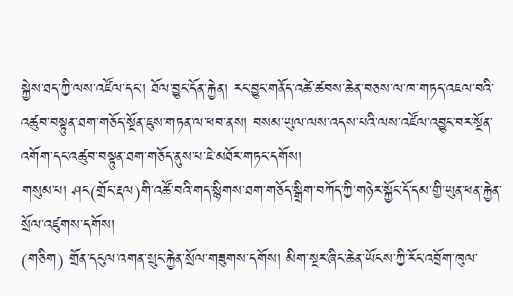སྐྱེས་ཐད་ཀྱི་ལས་འཛོལ་དང་། ཐོལ་བྱུང་དོན་རྐྱེན། རང་བྱུང་གནོད་འཚེ་ཚབས་ཆེན་བཅས་ལ་ཁ་གཏད་འཇལ་བའི་འཚུབ་བསྟུན་ཐག་གཅོད་སྔོན་ཇུས་གཏན་ལ་ཕབ་ནས། བསམ་ཡུལ་ལས་འདས་པའི་ལས་འཛོལ་འབྱུང་བར་སྔོན་འགོག་དང་འཚུབ་བསྟུན་ཐག་གཅོད་ནུས་པ་ཇེ་མཐོར་གཏང་དགོས།
གསུམ་པ། ཤང(གྲོང་རྡལ)གི་འཚོ་བའི་གད་སྙིགས་ཐག་གཅོད་སྒྲིག་བཀོད་ཀྱི་གཉེར་སྐྱོང་དོ་དམ་གྱི་ཡུན་ཕན་རྐྱེན་སྲོལ་འཛུགས་དགོས།
(གཅིག) གྲོན་དངུལ་འགན་སྲུང་རྐྱེན་སྲོལ་གཟུགས་དགོས། མིག་སྔར་ཞིང་ཆེན་ཡོངས་ཀྱི་རོང་འབྲོག་ཁུལ་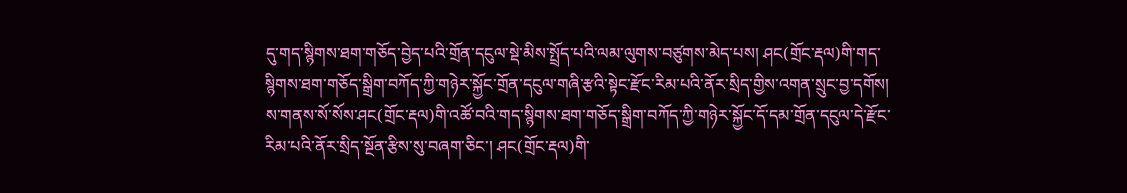དུ་གད་སྙིགས་ཐག་གཅོད་བྱེད་པའི་གྲོན་དངུལ་སྡེ་མིས་སྤྲོད་པའི་ལམ་ལུགས་བཙུགས་མེད་པས། ཤང(གྲོང་རྡལ)གི་གད་སྙིགས་ཐག་གཅོད་སྒྲིག་བཀོད་ཀྱི་གཉེར་སྐྱོང་གྲོན་དངུལ་གཞི་རྩའི་སྟེང་རྫོང་རིམ་པའི་ནོར་སྲིད་གྱིས་འགན་སྲུང་བྱ་དགོས། ས་གནས་སོ་སོས་ཤང(གྲོང་རྡལ)གི་འཚོ་བའི་གད་སྙིགས་ཐག་གཅོད་སྒྲིག་བཀོད་ཀྱི་གཉེར་སྐྱོང་དོ་དམ་གྲོན་དངུལ་དེ་རྫོང་རིམ་པའི་ནོར་སྲིད་སྔོན་རྩིས་སུ་བཞག་ཅིང་། ཤང(གྲོང་རྡལ)གི་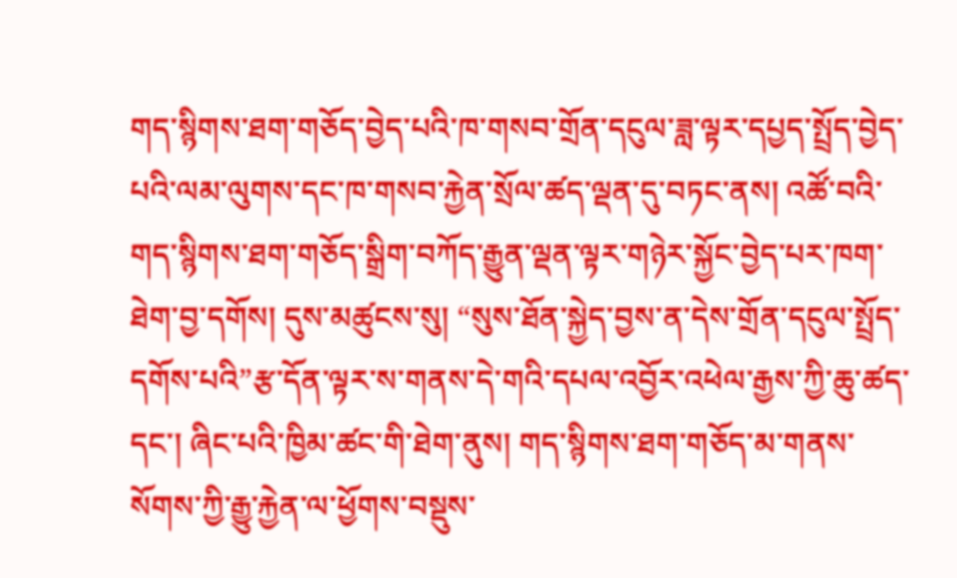གད་སྙིགས་ཐག་གཅོད་བྱེད་པའི་ཁ་གསབ་གྲོན་དངུལ་ཟླ་ལྟར་དཔྱད་སྤྲོད་བྱེད་པའི་ལམ་ལུགས་དང་ཁ་གསབ་རྐྱེན་སྲོལ་ཚད་ལྡན་དུ་བཏང་ནས། འཚོ་བའི་གད་སྙིགས་ཐག་གཅོད་སྒྲིག་བཀོད་རྒྱུན་ལྡན་ལྟར་གཉེར་སྐྱོང་བྱེད་པར་ཁག་ཐེག་བྱ་དགོས། དུས་མཚུངས་སུ། “སུས་ཐོན་སྐྱེད་བྱས་ན་དེས་གྲོན་དངུལ་སྤྲོད་དགོས་པའི”རྩ་དོན་ལྟར་ས་གནས་དེ་གའི་དཔལ་འབྱོར་འཕེལ་རྒྱས་ཀྱི་ཆུ་ཚད་དང་། ཞིང་པའི་ཁྱིམ་ཚང་གི་ཐེག་ནུས། གད་སྙིགས་ཐག་གཅོད་མ་གནས་སོགས་ཀྱི་རྒྱུ་རྐྱེན་ལ་ཕྱོགས་བསྡུས་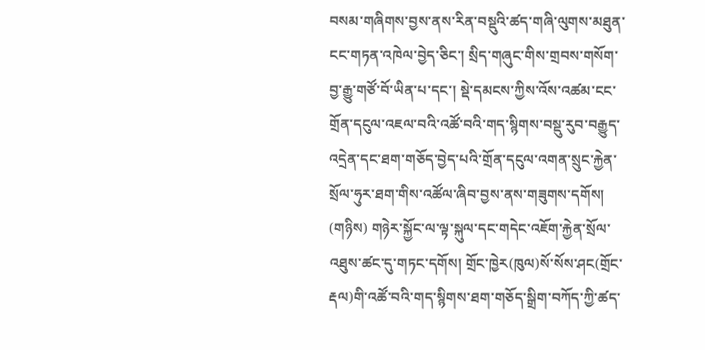བསམ་གཞིགས་བྱས་ནས་རིན་བསྡུའི་ཚད་གཞི་ལུགས་མཐུན་ངང་གཏན་འཁེལ་བྱེད་ཅིང་། སྲིད་གཞུང་གིས་གྲབས་གསོག་བྱ་རྒྱུ་གཙོ་བོ་ཡིན་པ་དང་། སྡེ་དམངས་ཀྱིས་འོས་འཚམ་ངང་གྲོན་དངུལ་འཇལ་བའི་འཚོ་བའི་གད་སྙིགས་བསྡུ་རུབ་བརྒྱུད་འདྲེན་དང་ཐག་གཅོད་བྱེད་པའི་གྲོན་དངུལ་འགན་སྲུང་རྐྱེན་སྲོལ་ཧུར་ཐག་གིས་འཚོལ་ཞིབ་བྱས་ནས་གཟུགས་དགོས།
(གཉིས) གཉེར་སྐྱོང་ལ་ལྟ་སྐུལ་དང་གདེང་འཇོག་རྐྱེན་སྲོལ་འཐུས་ཚང་དུ་གཏང་དགོས། གྲོང་ཁྱེར(ཁུལ)སོ་སོས་ཤང(གྲོང་རྡལ)གི་འཚོ་བའི་གད་སྙིགས་ཐག་གཅོད་སྒྲིག་བཀོད་ཀྱི་ཚད་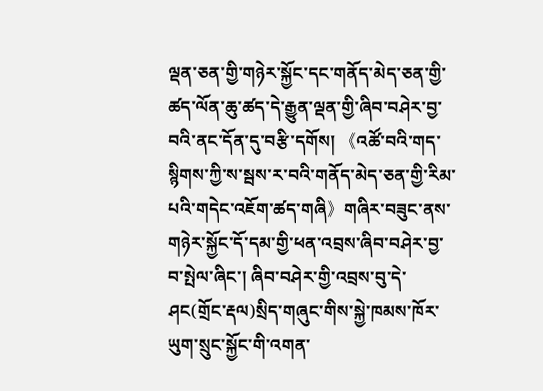ལྡན་ཅན་གྱི་གཉེར་སྐྱོང་དང་གནོད་མེད་ཅན་གྱི་ཚད་ལོན་ཆུ་ཚད་དེ་རྒྱུན་ལྡན་གྱི་ཞིབ་བཤེར་བྱ་བའི་ནང་དོན་དུ་བརྩི་དགོས། 《འཚོ་བའི་གད་སྙིགས་ཀྱི་ས་སྦས་ར་བའི་གནོད་མེད་ཅན་གྱི་རིམ་པའི་གདེང་འཇོག་ཚད་གཞི》གཞིར་བཟུང་ནས་གཉེར་སྐྱོང་དོ་དམ་གྱི་ཕན་འབྲས་ཞིབ་བཤེར་བྱ་བ་སྤེལ་ཞིང་། ཞིབ་བཤེར་གྱི་འབྲས་བུ་དེ་ཤང(གྲོང་རྡལ)སྲིད་གཞུང་གིས་སྐྱེ་ཁམས་ཁོར་ཡུག་སྲུང་སྐྱོང་གི་འགན་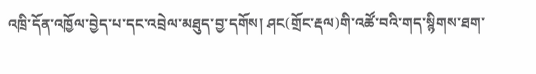འཁྲི་དོན་འཁྱོལ་བྱེད་པ་དང་འབྲེལ་མཐུད་བྱ་དགོས། ཤང(གྲོང་རྡལ)གི་འཚོ་བའི་གད་སྙིགས་ཐག་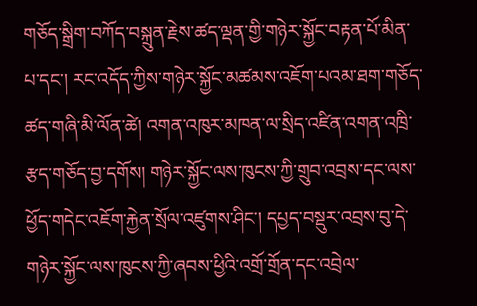གཅོད་སྒྲིག་བཀོད་བསྐྲུན་རྗེས་ཚད་ལྡན་གྱི་གཉེར་སྐྱོང་བརྟན་པོ་མིན་པ་དང་། རང་འདོད་ཀྱིས་གཉེར་སྐྱོང་མཚམས་འཇོག་པའམ་ཐག་གཅོད་ཚད་གཞི་མི་ལོན་ཚེ། འགན་འཁུར་མཁན་ལ་སྲིད་འཛིན་འགན་འཁྲི་རྩད་གཅོད་བྱ་དགོས། གཉེར་སྐྱོང་ལས་ཁུངས་ཀྱི་གྲུབ་འབྲས་དང་ལས་ཕྱོད་གདེང་འཇོག་རྐྱེན་སྲོལ་འཛུགས་ཤིང་། དཔྱད་བསྡུར་འབྲས་བུ་དེ་གཉེར་སྐྱོང་ལས་ཁུངས་ཀྱི་ཞབས་ཕྱིའི་འགྲོ་གྲོན་དང་འབྲེལ་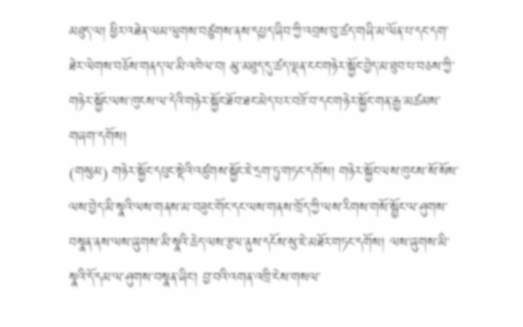མཐུད་ལ། ཕྱིར་འཐེན་ལམ་ལུགས་བཙུགས་ནས་དཔྱད་ཞིབ་ཀྱི་འབྲས་བུ་ཚད་གཞི་མ་ལོན་པ་དང་དག་ཐེར་ལེགས་བཅོས་གནད་ལ་མི་འཁེལ་བ། མུ་མཐུད་དུ་ཚད་ལྡན་ངང་གཉེར་སྐྱོང་བྱེད་མ་ཐུབ་པ་བཅས་ཀྱི་གཉེར་སྐྱོང་ལས་ཁུངས་ལ་དེའི་གཉེར་སྐྱོང་ཐོབ་ཐང་མེད་པར་བཟོ་བ་དང་གཉེར་སྐྱོང་གན་རྒྱ་མཚམས་གཞག་དགོས།
(གསུམ) གཉེར་སྐྱོང་དཔུང་སྡེའི་འཛུགས་སྐྱོང་ཇེ་དྲག་ཏུ་གཏང་དགོས། གཉེར་སྐྱོང་ལས་ཁུངས་སོ་སོས་ལས་བྱེད་མི་སྣའི་ལས་གནས་མ་བཟུང་གོང་དང་ལས་གནས་ཁྲོད་ཀྱི་ལས་རིགས་གསོ་སྦྱོང་ལ་ཤུགས་བསྣན་ནས་ལས་ཞུགས་མི་སྣའི་ཆེད་ལས་རྩལ་ནུས་དངོས་སུ་ཇེ་མཐོར་གཏང་དགོས། ལས་ཞུགས་མི་སྣའི་དོ་དམ་ལ་ཤུགས་བསྣན་ཞིང་། བྱ་བའི་འགན་འཁྲི་ངེས་གསལ་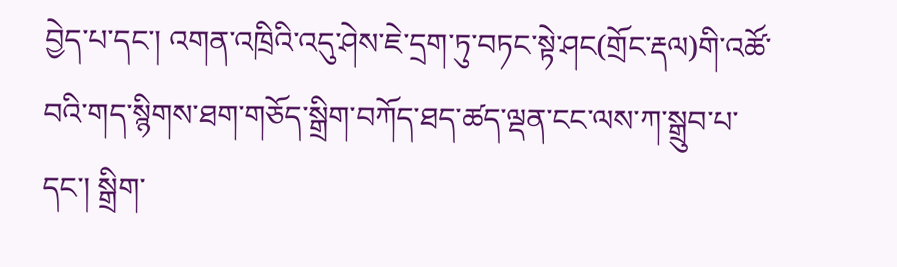བྱེད་པ་དང་། འགན་འཁྲིའི་འདུ་ཤེས་ཇེ་དྲག་ཏུ་བཏང་སྟེ་ཤང(གྲོང་རྡལ)གི་འཚོ་བའི་གད་སྙིགས་ཐག་གཅོད་སྒྲིག་བཀོད་ཐད་ཚད་ལྡན་ངང་ལས་ཀ་སྒྲུབ་པ་དང་། སྒྲིག་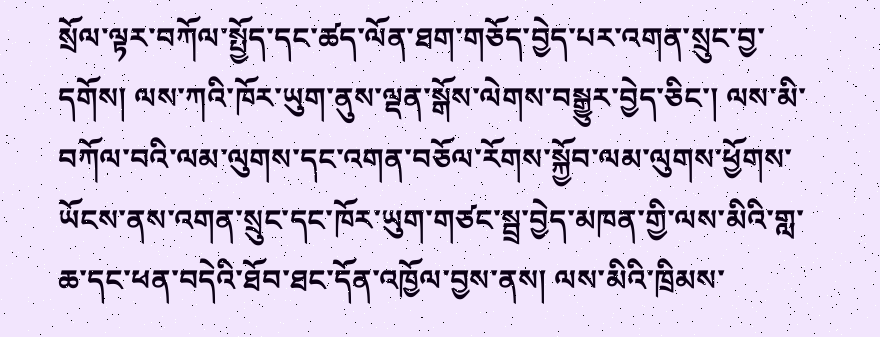སྲོལ་ལྟར་བཀོལ་སྤྱོད་དང་ཚད་ལོན་ཐག་གཅོད་བྱེད་པར་འགན་སྲུང་བྱ་དགོས། ལས་ཀའི་ཁོར་ཡུག་ནུས་ལྡན་སྒོས་ལེགས་བསྒྱུར་བྱེད་ཅིང་། ལས་མི་བཀོལ་བའི་ལམ་ལུགས་དང་འགན་བཅོལ་རོགས་སྐྱོབ་ལམ་ལུགས་ཕྱོགས་ཡོངས་ནས་འགན་སྲུང་དང་ཁོར་ཡུག་གཙང་སྦྲ་བྱེད་མཁན་གྱི་ལས་མིའི་གླ་ཆ་དང་ཕན་བདེའི་ཐོབ་ཐང་དོན་འཁྱོལ་བྱས་ནས། ལས་མིའི་ཁྲིམས་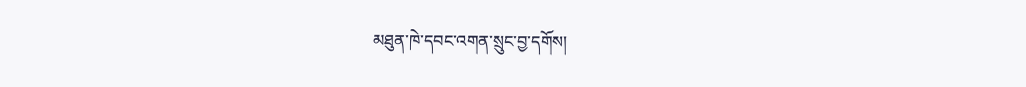མཐུན་ཁེ་དབང་འགན་སྲུང་བྱ་དགོས།